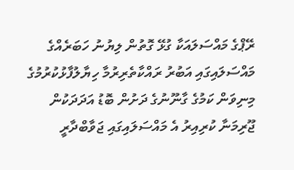ރޭޕްގެ މައްސަލައަކާ ގުޅޭ ގޮތުން ލިޔުނު ހަބަރެއްގެ މައްސަލައިގައި އަބުރު ރައްކާތެރިރުމާ ހިޔާލުފާޅުކުރުމުގެ މިނިވަން ކަމުގެ ގާނޫނުގެ ދަށުން ބޮޑު އަދަދަކުން ޖޫރިމަނާ ކުރިއިރު އެ މައްސަލައިގައި ޖަވާބްދާރީ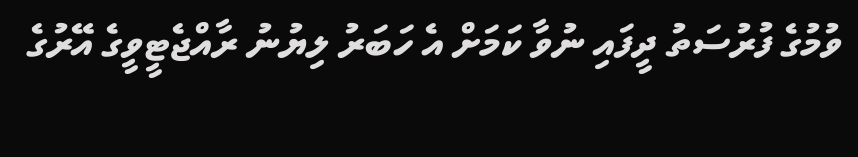ވުމުގެ ފުރުސަތު ދީފައި ނުވާ ކަމަށް އެ ހަބަރު ލިޔުނު ރާއްޖެޓީވީގެ އޭރުގެ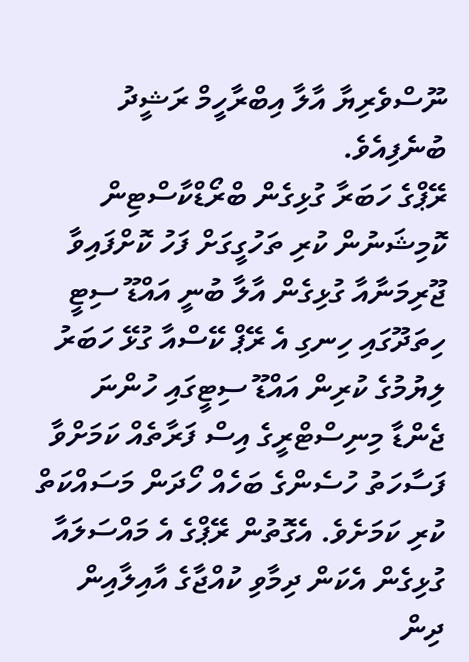ނޫސްވެރިޔާ އާލާ އިބްރާހީމް ރަޝީދު ބުނެފިއެވެ.
ރޭޕްގެ ހަބަރާ ގުޅިގެން ބްރޯޑްކާސްޓިން ކޮމިޝަނުން ކުރި ތަހުގީގަށް ފަހު ކޮށްފައިވާ ޖޫރިމަނާއާ ގުޅިގެން އާލާ ބުނީ އައްޑޫ ސިޓީ ހިތަދޫގައި ހިނގި އެ ރޭޕް ކޭސްއާ ގުޅޭ ހަބަރު ލިޔުމުގެ ކުރިން އައްޑޫ ސިޓީގައި ހުންނަ ޖެންޑާ މިނިސްޓްރީގެ އިސް ފަރާތެއް ކަމަށްވާ ފަސާހަތު ހުސެންގެ ބަހެއް ހޯދަން މަސައްކަތް ކުރި ކަމަށެވެ. އެގޮތުން ރޭޕްގެ އެ މައްސަލައާ ގުޅިގެން އެކަން ދިމާވި ކުއްޖާގެ އާއިލާއިން ދިން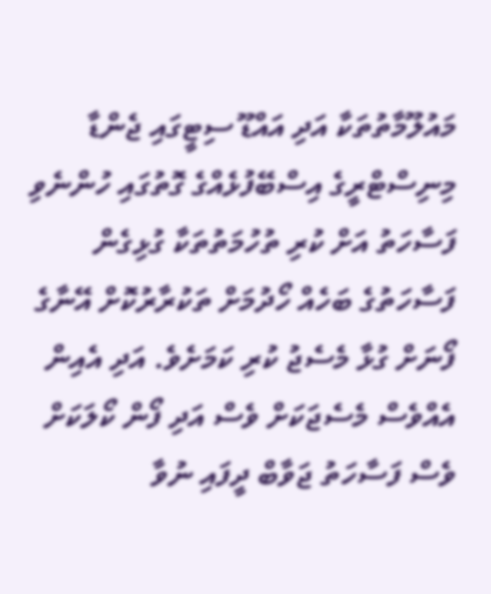މައުލޫމާތުތަކާ އަދި އައްޑޫ ސިޓީގައި ޖެންޑާ މިނިސްޓްރީގެ އިސްބޭފުޅެއްގެ ގޮތުގައި ހުންނެވި ފަސާހަތު އަށް ކުރި ތުހުމަތުތަކާ ގުޅިގެން ފަސާހަތުގެ ބަހެއް ހޯދުމަށް ތަކުރާރުކޮށް އޭނާގެ ފޯނަށް ގުޅާ މެސެޖު ކުރި ކަމަށެވެ. އަދި އެއިން އެއްވެސް މެސެޖަކަށް ވެސް އަދި ފޯން ކޯލަކަށް ވެސް ފަސާހަތު ޖަވާބް ދީފައި ނުވާ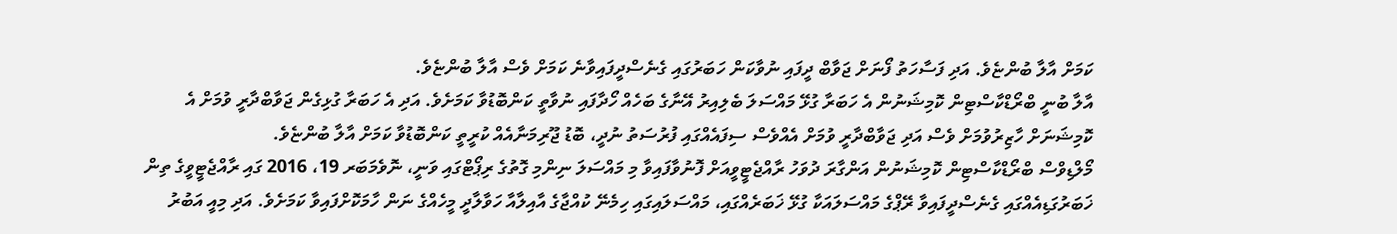ކަމަށް އާލާ ބުންޏެވެ. އަދި ފަސާހަތު ފޯނަށް ޖަވާބް ދީފައި ނުވާކަން ހަބަރުގައި ގެނެސްދީފައިވާނެ ކަމަށް ވެސް އާލާ ބުންޏެވެ.
އާލާ ބުނީ ބްރޯޑްކާސްޓިން ކޮމިޝަނުން އެ ހަބަރާ ގުޅޭ މައްސަލަ ބެލިއިރު އޭނާގެ ބަހެއް ހޯދާފައި ނުވާތީ ކަންބޮޑުވާ ކަމަށެވެ. އަދި އެ ހަބަރާ ގުޅިގެން ޖަވާބްދާރީ ވުމަށް އެ ކޮމިޝަނަށް ހާޒިރުވުމަށް ވެސް އަދި ޖަވާބްދާރީ ވުމަށް އެއްވެސް ސިފައެއްގައި ފުރުސަތު ނުދީ، ބޮޑު ޖޫރިމަނާއެއް ކުރީތީ ކަންބޮޑުވާ ކަމަށް އާލާ ބުންޏެވެ.
މޯލްޑިވްސް ބްރޯޑްކާސްޓިން ކޮމިޝަނުން އަންގާރަ ދުވަހު ރާއްޖެޓީވީއަށް ފޮނުވާފައިވާ މި މައްސަލަ ނިންމި ގޮތުގެ ރިޕޯޓްގައި ވަނީ، ނޮވެމަބަރ 19، 2016 ގައި ރާއްޖެޓީވީގެ ތިން ޚަބަރުގަޑިއެއްގައި ގެނެސްދީފައިވާ ރޭޕްގެ މައްސަލައަކާ ގުޅޭ ޚަބަރެއްގައި، މައްސަލައިގައި ހިމެނޭ ކުއްޖާގެ އާއިލާއާ ހަވާލާދީ މީހެއްގެ ނަން ހާމަކޮށްފައިވާ ކަމަށެވެ. އަދި މިއީ އަބުރު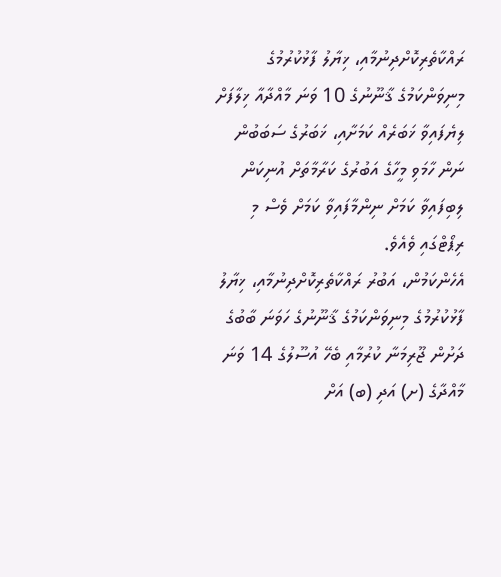ރައްކާތެރިކޮށްދިނުމާއި، ޚިޔާލު ފާޅުކުރުމުގެ މިނިވަންކަމުގެ ޤާނޫނުގެ 10 ވަނަ މާއްދާއާ ޚިލާފަށް ލިޔެފައިވާ ޚަބަރެއް ކަމަށާއި، ޚަބަރުގެ ސަބަބުން ނަން ހާމަވި މީހާގެ އަބުރުގެ ކަރާމާތަށް އުނިކަން ލިބިފައިވާ ކަމަށް ނިންމާފައިވާ ކަމަށް ވެސް މި ރިޕޯޓްގައި ވެއެވެ.
އެހެންކަމުން، އަބުރު ރައްކާތެރިކޮށްދިނުމާއި، ޚިޔާލު ފާޅުކުރުމުގެ މިނިވަންކަމުގެ ޤާނޫނުގެ ހަވަނަ ބާބުގެ ދަށުން ޖޫރިމަނާ ކުރުމާއި ބެހޭ އުސޫލުގެ 14 ވަނަ މާއްދާގެ (ށ) އަދި (ބ) އަށް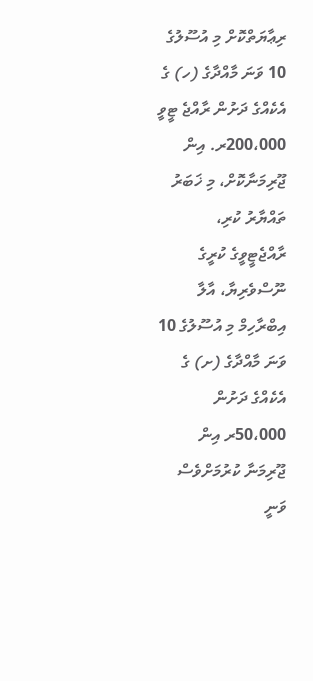ރިޢާޔަތްކޮށް މި އުސޫލުގެ 10 ވަނަ މާއްދާގެ (ހ) ގެ އެކެއްގެ ދަށުން ރާއްޖެ ޓީވީ 200،000ރ. އިން ޖޫރިމަނާކޮށް، މި ޚަބަރު ތައްޔާރު ކުރި، ރާއްޖެޓީވީގެ ކުރީގެ ނޫސްވެރިޔާ، އާލާ އިބްރާހިމް މި އުސޫލުގެ 10 ވަނަ މާއްދާގެ (ށ) ގެ އެކެއްގެ ދަށުން 50،000ރ އިން ޖޫރިމަނާ ކުރުމަށްވެސް ވަނީ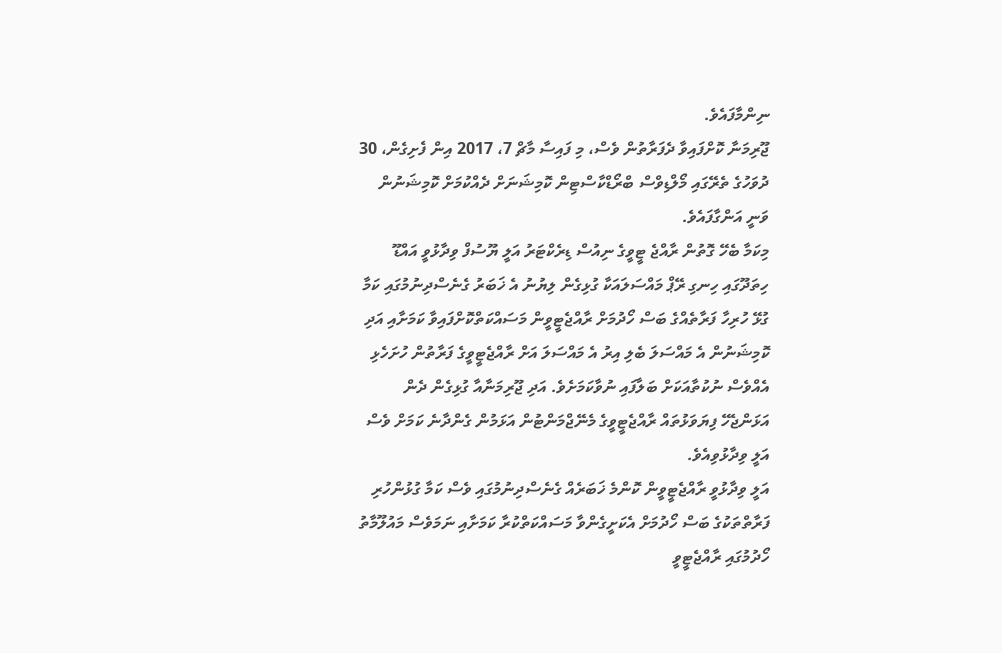ނިންމާފައެވެ.
ޖޫރިމަނާ ކޮށްފައިވާ ދެފަރާތުން ވެސް، މި ފައިސާ މާޗް 7، 2017 އިން ފެށިގެން، 30 ދުވަހުގެ ތެރޭގައި މޯލްޑިވްސް ބްރޯޑްކާސްޓިން ކޮމިޝަނަށް ދެއްކުމަށް ކޮމިޝަނުން ވަނީ އަންގާފައެވެ.
މިކަމާ ބެހޭ ގޮތުން ރާއްޖެ ޓީވީގެ ނިއުސް ޑިރެކްޓަރު އަލީ ޔޫސުފް ވިދާޅުވީ އައްޑޫ ހިތަދޫގައި ހިނގި ރޭޕް މައްސަލައަކާ ގުޅިގެން ލިޔުނު އެ ޚަބަރު ގެނެސްދިނުމުގައި ކަމާ ގުޅޭ ހުރިހާ ފަރާތެއްގެ ބަސް ހޯދުމަށް ރާއްޖެޓީވީން މަސައްކަތްކޮށްފައިވާ ކަމަށާއި އަދި ކޮމިޝަނުން އެ މައްސަލަ ބެލި އިރު އެ މައްސަލަ އަށް ރާއްޖެޓީވީގެ ފަރާތުން ހުށަހެޅި އެއްވެސް ނުކުތާއަކަށް ބަލާފައި ނުވާކަމަށެވެ. އަދި ޖޫރިމަނާއާ ގުޅިގެން ދެން އަޅަންޖެހޭ ފިޔަވަޅުތައް ރާއްޖެޓީވީގެ މެނޭޖްމަންޓުން އަޅަމުން ގެންދާނެ ކަމަށް ވެސް އަލީ ވިދާޅުވިއެވެ.
އަލީ ވިދާޅުވީ ރާއްޖެޓީވީން ކޮންމެ ޚަބަރެއް ގެނެސްދިނުމުގައި ވެސް ކަމާ ގުޅުންހުރި ފަރާތްތަކުގެ ބަސް ހޯދުމަށް އެކަށީގެންވާ މަސައްކަތްކުރާ ކަމަށާއި ނަމަވެސް މައުލޫމާތު ހޯދުމުގައި ރާއްޖެޓީވީ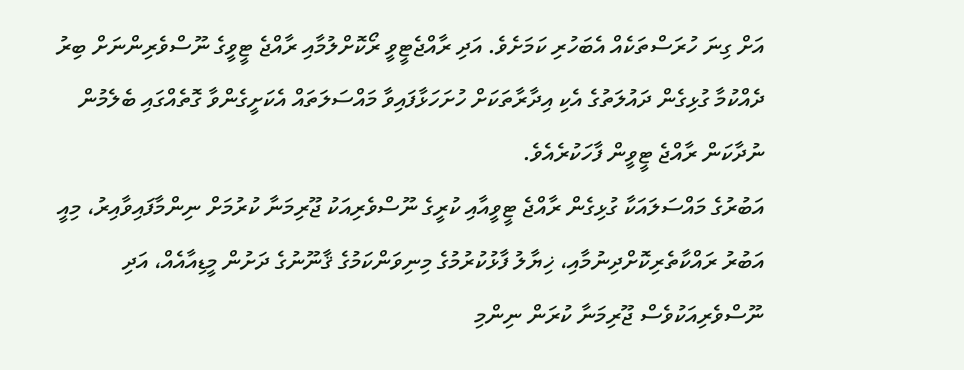އަށް ގިނަ ހުރަސްތަކެއް އެބަހުރި ކަމަށެވެ. އަދި ރާއްޖެޓީވީ ރޯކޮށްލުމާއި ރާއްޖެ ޓީވީގެ ނޫސްވެރިންނަށް ބިރު ދެއްކުމާ ގުޅިގެން ދައުލަތުގެ އެކި އިދާރާތަކަށް ހުށަހަޅާފައިވާ މައްސަލަތައް އެކަށީގެންވާ ގޮތެއްގައި ބެލެމުން ނުދާކަން ރާއްޖެ ޓީވީން ފާހަކުރެއެވެ.
އަބުރުގެ މައްސަލައަކާ ގުޅިގެން ރާއްޖެ ޓީވީއާއި ކުރީގެ ނޫސްވެރިއަކު ޖޫރިމަނާ ކުރުމަށް ނިންމާފައިވާއިރު، މިއީ އަބުރު ރައްކާތެރިކޮށްދިނުމާއި، ޚިޔާލު ފާޅުކުރުމުގެ މިނިވަންކަމުގެ ޤާނޫނުގެ ދަށުން މީޑިއާއެއް، އަދި ނޫސްވެރިއަކުވެސް ޖޫރިމަނާ ކުރަން ނިންމި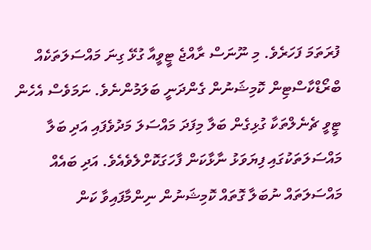ފުރަތަމަ ފަހަރެވެ. މި ނޫނަސް ރާއްޖެ ޓީވީއާ ގުޅޭ ގިނަ މައްސަލަތަކެއް ބްރޯޑްކާސްޓިން ކޮމިޝަނުން ގެންދަނީ ބަލަމުންނެވެ. ނަމަވެސް އެހެން ޓީވީ ޗެނެލްތަކާ ގުޅިގެން ބަލާ މިފަދަ މައްސަލަ މަދުވެފައި އަދި ބަލާ މައްސަލަތަކުގައި ފިޔަވަޅު ނާޅާކަން ފާހަގަކޮށްލެވެއެވެ. އަދި ބައެއް މައްސަލަތައް ނުބަލާ ގޮތައް ކޮމިޝަނުން ނިންމާފައިވާ ކަން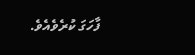ފާހަގަ ކުރެވެއެވެ.